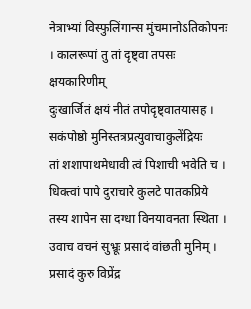नेत्राभ्यां विस्फुलिंगान्स मुंचमानोऽतिकोपनः । कालरूपां तु तां दृष्ट्वा तपसः क्षयकारिणीम्
दुःखार्जितं क्षयं नीतं तपोदृष्ट्वातयासह । सकंपोष्ठो मुनिस्तत्रप्रत्युवाचाकुलेंद्रियः
तां शशापाथमेधावी त्वं पिशाची भवेति च । धिक्त्वां पापे दुराचारे कुलटे पातकप्रिये
तस्य शापेन सा दग्धा विनयावनता स्थिता । उवाच वचनं सुभ्रूः प्रसादं वांछती मुनिम् । प्रसादं कुरु विप्रेंद्र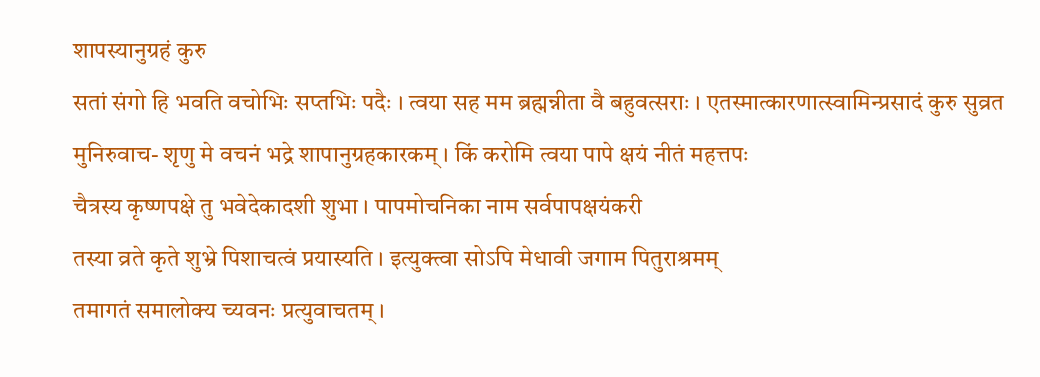शापस्यानुग्रहं कुरु
सतां संगो हि भवति वचोभिः सप्तभिः पदैः । त्वया सह मम ब्रह्मन्नीता वै बहुवत्सराः । एतस्मात्कारणात्स्वामिन्प्रसादं कुरु सुव्रत
मुनिरुवाच- शृणु मे वचनं भद्रे शापानुग्रहकारकम् । किं करोमि त्वया पापे क्षयं नीतं महत्तपः
चैत्रस्य कृष्णपक्षे तु भवेदेकादशी शुभा । पापमोचनिका नाम सर्वपापक्षयंकरी
तस्या व्रते कृते शुभ्रे पिशाचत्वं प्रयास्यति । इत्युक्त्वा सोऽपि मेधावी जगाम पितुराश्रमम्
तमागतं समालोक्य च्यवनः प्रत्युवाचतम् ।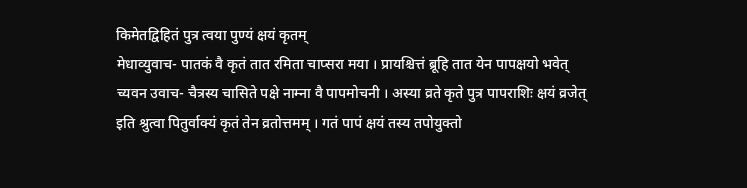किमेतद्विहितं पुत्र त्वया पुण्यं क्षयं कृतम्
मेधाव्युवाच- पातकं वै कृतं तात रमिता चाप्सरा मया । प्रायश्चित्तं ब्रूहि तात येन पापक्षयो भवेत्
च्यवन उवाच- चैत्रस्य चासिते पक्षे नाम्ना वै पापमोचनी । अस्या व्रते कृते पुत्र पापराशिः क्षयं व्रजेत्
इति श्रुत्वा पितुर्वाक्यं कृतं तेन व्रतोत्तमम् । गतं पापं क्षयं तस्य तपोयुक्तो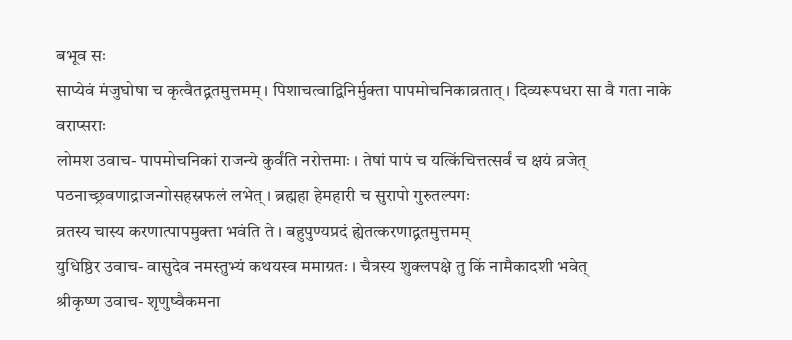बभूव सः
साप्येवं मंजुघोषा च कृत्वैतद्व्रतमुत्तमम् । पिशाचत्वाद्विनिर्मुक्ता पापमोचनिकाव्रतात् । दिव्यरूपधरा सा वै गता नाके वराप्सराः
लोमश उवाच- पापमोचनिकां राजन्ये कुर्वंति नरोत्तमाः । तेषां पापं च यत्किंचित्तत्सर्वं च क्षयं व्रजेत्
पठनाच्छ्रवणाद्राजन्गोसहस्रफलं लभेत् । ब्रह्महा हेमहारी च सुरापो गुरुतल्पगः
व्रतस्य चास्य करणात्पापमुक्ता भवंति ते । बहुपुण्यप्रदं ह्येतत्करणाद्व्रतमुत्तमम्
युधिष्ठिर उवाच- वासुदेव नमस्तुभ्यं कथयस्व ममाग्रतः । चैत्रस्य शुक्लपक्षे तु किं नामैकादशी भवेत्
श्रीकृष्ण उवाच- शृणुष्वैकमना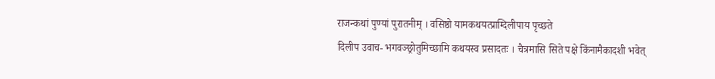राजन्कथां पुण्यां पुरातनीम् । वसिष्ठो यामकथयत्प्राग्दिलीपाय पृच्छते
दिलीप उवाच- भगवञ्छ्रोतुमिच्छामि कथयस्व प्रसादतः । चैत्रमासि सिते पक्षे किंनामैकादशी भवेत्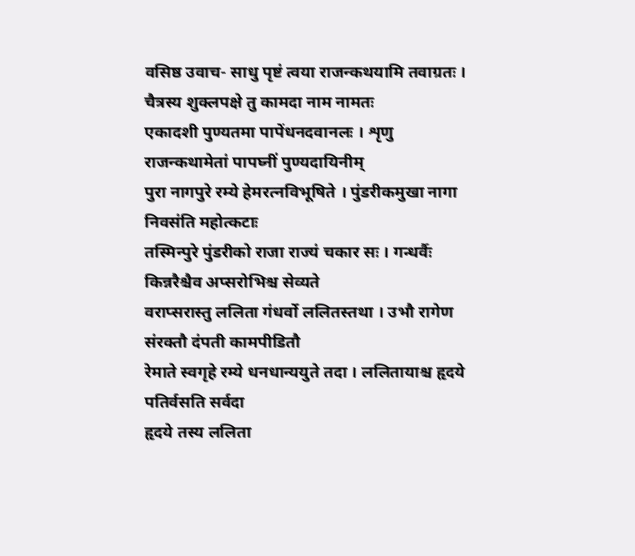वसिष्ठ उवाच- साधु पृष्टं त्वया राजन्कथयामि तवाग्रतः । चैत्रस्य शुक्लपक्षे तु कामदा नाम नामतः
एकादशी पुण्यतमा पापेंधनदवानलः । शृणु राजन्कथामेतां पापघ्नीं पुण्यदायिनीम्
पुरा नागपुरे रम्ये हेमरत्नविभूषिते । पुंडरीकमुखा नागा निवसंति महोत्कटाः
तस्मिन्पुरे पुंडरीको राजा राज्यं चकार सः । गन्धर्वैः किन्नरैश्चैव अप्सरोभिश्च सेव्यते
वराप्सरास्तु ललिता गंधर्वो ललितस्तथा । उभौ रागेण संरक्तौ दंपती कामपीडितौ
रेमाते स्वगृहे रम्ये धनधान्ययुते तदा । ललितायाश्च हृदये पतिर्वसति सर्वदा
हृदये तस्य ललिता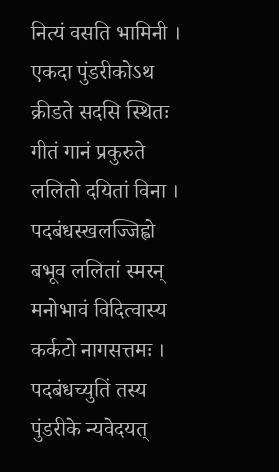नित्यं वसति भामिनी । एकदा पुंडरीकोऽथ क्रीडते सदसि स्थितः
गीतं गानं प्रकुरुते ललितो दयितां विना । पदबंधस्खलज्जिह्वो बभूव ललितां स्मरन्
मनोभावं विदित्वास्य कर्कटो नागसत्तमः । पदबंधच्युतिं तस्य पुंडरीके न्यवेदयत्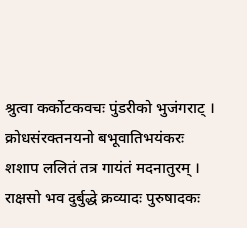श्रुत्वा कर्कोटकवचः पुंडरीको भुजंगराट् । क्रोधसंरक्तनयनो बभूवातिभयंकरः
शशाप ललितं तत्र गायंतं मदनातुरम् । राक्षसो भव दुर्बुद्धे क्रव्यादः पुरुषादकः